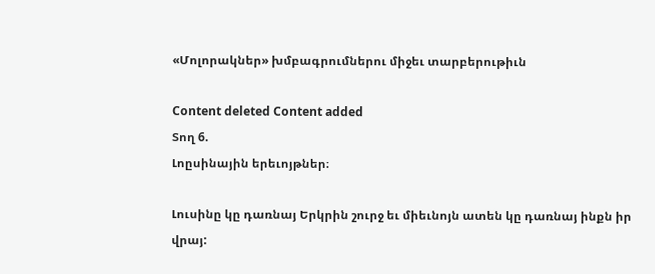«Մոլորակներ» խմբագրումներու միջեւ տարբերութիւն

Content deleted Content added
Տող 6.
Լոըսինային երեւոյթներ։

Լուսինը կը դառնայ Երկրին շուրջ եւ միեւնոյն ատեն կը դառնայ ինքն իր վրայ: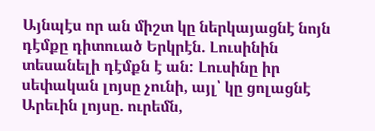Այնպէս որ ան միշտ կը ներկայացնէ նոյն դէմքը դիտուած Երկրէն. Լուսինին տեսանելի դէմքն է ան: Լուսինը իր սեփական լոյսը չունի, այլ՝ կը ցոլացնէ Արեւին լոյսը. ուրեմն,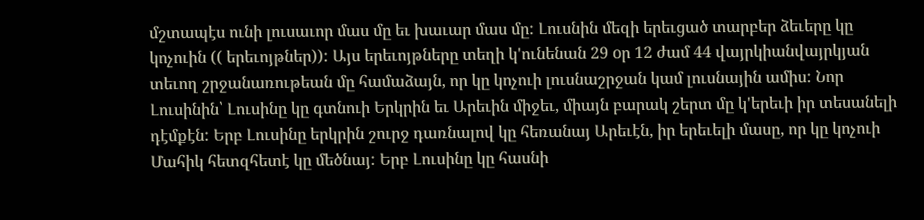մշտապէս ունի լուսաւոր մաս մը եւ խաւար մաս մը: Լուսնին մեզի երեւցած տարբեր ձեւերը կը կոչուին (( երեւոյթներ)): Այս երեւոյթները տեղի կ'ունենան 29 oր 12 ժամ 44 վայրկիանվայրկյան տեւող շրջանառութեան մը համաձայն, որ կը կոչուի լուսնաշրջան կամ լուսնային ամիս: Նոր Լուսինին՝ Լուսինը կը գտնուի Երկրին եւ Արեւին միջեւ, միայն բարակ շերտ մը կ'երեւի իր տեսանելի դէմքէն: Երբ Լուսինը երկրին շուրջ դառնալով կը հեռանայ Արեւէն, իր երեւելի մասը, որ կը կոչուի Մահիկ հետզհետէ կը մեծնայ: Երբ Լուսինը կը հասնի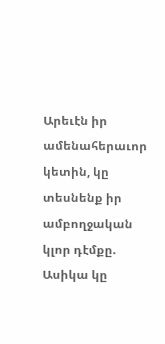Արեւէն իր ամենահերաւոր կետին, կը տեսնենք իր ամբողջական կլոր դէմքը. Ասիկա կը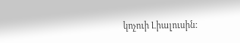կոչուի Լիալուսին: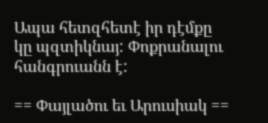Ապա հետզհետէ իր դէմքը կը պզտիկնայ: Փոքրանալու հանգրուանն է:

== Փայլածու եւ Արուսիակ ==